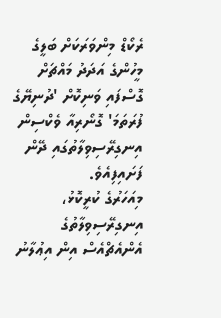ރެކޯޑް މިންވަރަކަށް ބަލީގެ މީހުންގެ އަދަދު މައްޗަށް ގޮސްފައި ވަނިކޮށް 'ދުނިޔޭގެ ފުރަތަމަ' ގޮނޯރިއާ ވެކްސިން އިނގިރޭސިވިލާތުގައި ދޭން ފަށައިފިއެވެ.
މިއަހަރުގެ ކުރީކޮޅު، އިނގިރޭސިވިލާތުގެ އެންއެޗްއެސް އިން އިޢުލާނު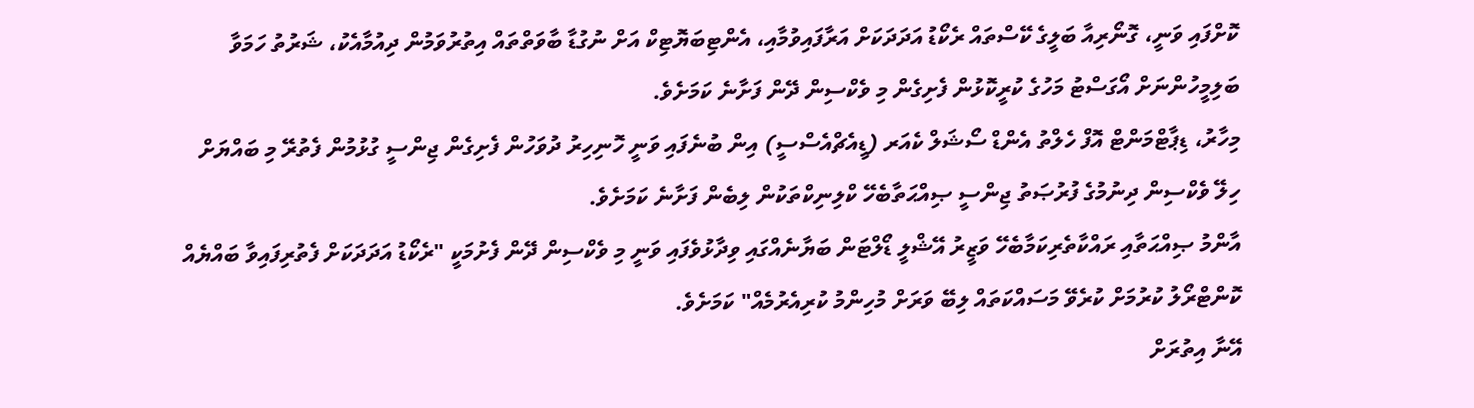ކޮށްފައި ވަނީ، ގޮނޯރިއާ ބަލީގެ ކޭސްތައް ރެކޯޑު އަދަދަކަށް އަރާފައިވުމާއި، އެންޓިބަޔޮޓިކް އަށް ނުގުޑާ ބާވަތްތައް އިތުރުވަމުން ދިއުމާއެކު، ޝަރުތު ހަމަވާ ބަލިމީހުންނަށް އޯގަސްޓު މަހުގެ ކުރީކޮޅުން ފެށިގެން މި ވެކްސިން ދޭން ފަށާނެ ކަމަށެވެ.
މިހާރު، ޑިޕާޓްމަންޓް އޮފް ހެލްތު އެންޑް ސޯޝަލް ކެއަރ (ޑީއެޗްއެސްސީ) އިން ބުނެފައި ވަނީ ހޮނިހިރު ދުވަހުން ފެށިގެން ޖިންސީ ގުޅުމުން ފެތުރޭ މި ބައްޔަށް ހިލޭ ވެކްސިން ދިނުމުގެ ފުރުޞަތު ޖިންސީ ޞިއްޙަތާބެހޭ ކްލިނިކްތަކުން ލިބެން ފަށާނެ ކަމަށެވެ.
އާންމު ޞިއްޙަތާއި ރައްކާތެރިކަމާބެހޭ ވަޒީރު އޭޝްލީ ޑޯލްޓަން ބަޔާނެއްގައި ވިދާޅުވެފައި ވަނީ މި ވެކްސިން ދޭން ފެށުމަކީ "ރެކޯޑު އަދަދަކަށް ފެތުރިފައިވާ ބައްޔެއް ކޮންޓްރޯލު ކުރުމަށް ކުރެވޭ މަސައްކަތައް ލިބޭ ވަރަށް މުހިންމު ކުރިއެރުމެއް" ކަމަށެވެ.
އޭނާ އިތުރަށް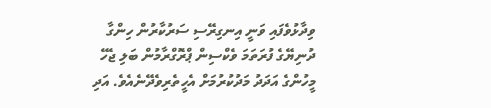ވިދާޅުވެފައި ވަނީ އިނގިރޭސި ސަރުކާރުން ހިންގާ ދުނިޔޭގެ ފުރަތަމަ ވެކްސިން ޕްރޮގްރާމުން ބަލި ޖެހޭ މީހުންގެ އަދަދު މަދުކުރުމަށް އެހީތެރިވެދޭނެއެވެ. އަދި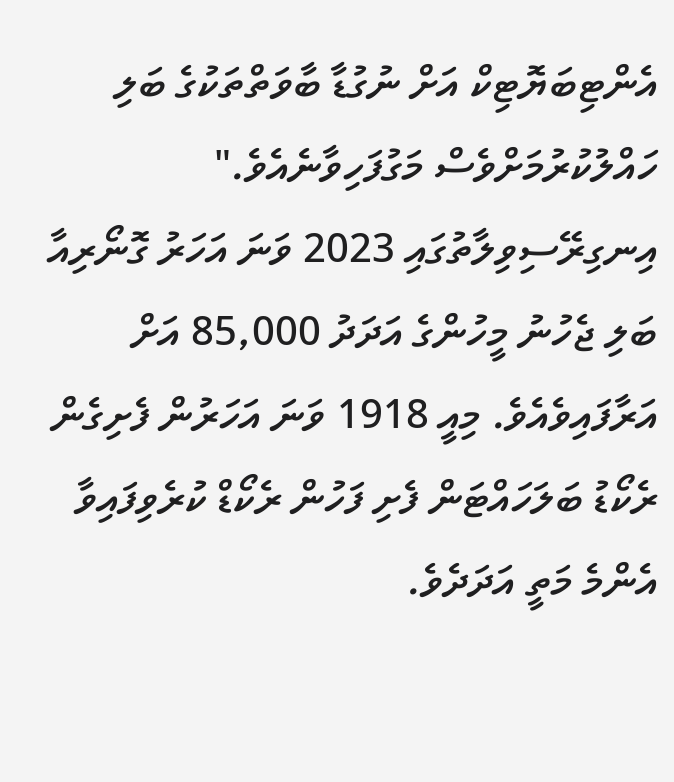އެންޓިބަޔޮޓިކް އަށް ނުގުޑާ ބާވަތްތަކުގެ ބަލި ހައްލުކުރުމަށްވެސް މަގުފަހިވާނެއެވެ."
އިނގިރޭސިވިލާތުގައި 2023 ވަނަ އަހަރު ގޮނޯރިއާ ބަލި ޖެހުނު މީހުންގެ އަދަދު 85,000 އަށް އަރާފައިވެއެވެ. މިއީ 1918 ވަނަ އަހަރުން ފެށިގެން ރެކޯޑު ބަލަހައްޓަން ފެށި ފަހުން ރެކޯޑް ކުރެވިފައިވާ އެންމެ މަތީ އަދަދެވެ.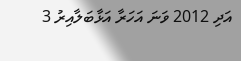އަދި 2012 ވަނަ އަހަރާ އަޅާބަލާއިރު 3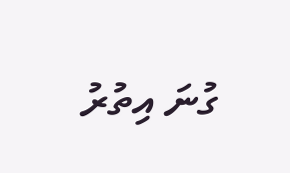ގުނަ އިތުރު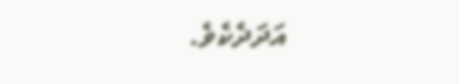އަދަދެކެވެ.